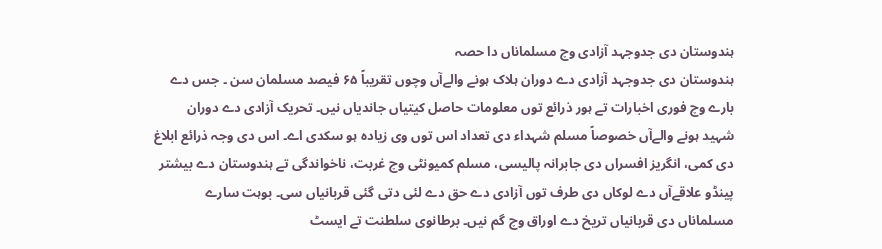ہندوستان دی جدوجہد آزادی وچ مسلماناں دا حصہ
ہندوستان دی جدوجہد آزادی دے دوران ہلاک ہونے والےآں وچوں تقریباً ۶۵ فیصد مسلمان سن ۔ جس دے بارے وچ فوری اخبارات تے ہور ذرائع توں معلومات حاصل کيتیاں جاندیاں نيں۔ تحریک آزادی دے دوران شہید ہونے والےآں خصوصاً مسلم شہداء دی تعداد اس توں وی زیادہ ہو سکدی اے۔ اس دی وجہ ذرائع ابلاغ دی کمی، انگریز افسراں دی جابرانہ پالیسی، مسلم کمیونٹی وچ غربت، ناخواندگی تے ہندوستان دے بیشتر پینڈو علاقےآں دے لوکاں دی طرف توں آزادی دے حق دے لئی دتی گئی قربانیاں سی۔ بوہت سارے مسلماناں دی قربانیاں تریخ دے اوراق وچ گم نيں۔ برطانوی سلطنت تے ایسٹ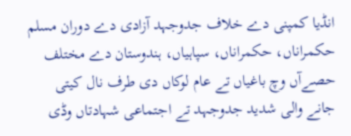انڈیا کمپنی دے خلاف جدوجہد آزادی دے دوران مسلم حکمراناں، حکمراناں، سپاہیاں، ہندوستان دے مختلف حصےآں وچ باغیاں تے عام لوکاں دی طرف نال کيتی جانے والی شدید جدوجہد تے اجتماعی شہادتاں وڈی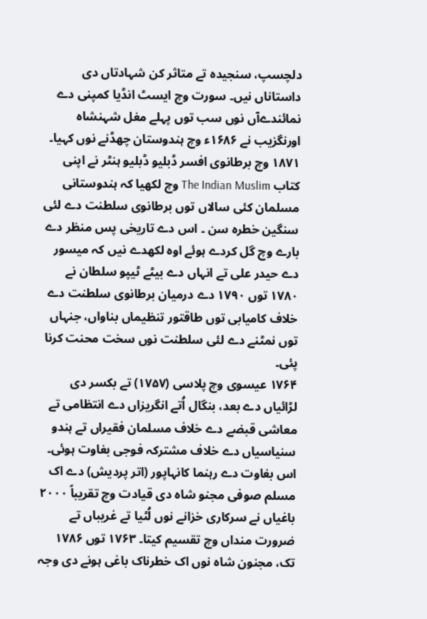دلچسپ، سنجیدہ تے متاثر کن شہادتاں دی داستاناں نيں۔ سورت وچ ایسٹ انڈیا کمپنی دے نمائندےآں نوں سب توں پہلے مغل شہنشاہ اورنگزیب نے ۱۶۸۶ء وچ ہندوستان چھڈنے نوں کہیا۔
۱۸۷۱ وچ برطانوی افسر ڈبلیو ڈبلیو ہنٹر نے اپنی کتاب The Indian Muslim وچ لکھیا کہ ہندوستانی مسلمان کئی سالاں توں برطانوی سلطنت دے لئی سنگین خطرہ سن ۔ اس دے تاریخی پس منظر دے بارے وچ گل کردے ہوئے اوہ لکھدے نيں کہ میسور دے حیدر علی تے انہاں دے بیٹے ٹیپو سلطان نے ۱۷۸۰ توں ۱۷۹۰ دے درمیان برطانوی سلطنت دے خلاف کامیابی توں طاقتور تنظیماں بناواں، جنہاں توں نمٹنے دے لئی سلطنت نوں سخت محنت کرنا پئی۔
۱۷۶۴ عیسوی وچ پلاسی (۱۷۵۷) تے بکسر دی لڑائیاں دے بعد، بنگال اُتے انگریزاں دے انتظامی تے معاشی قبضے دے خلاف مسلمان فقیراں تے ہندو سنیاسیاں دے خلاف مشترکہ فوجی بغاوت ہوئی۔ اس بغاوت دے رہنما کانہاپور (اتر پردیش) دے اک مسلم صوفی مجنو شاہ دی قیادت وچ تقریباً ۲۰۰۰ باغیاں نے سرکاری خزانے نوں لُٹیا تے غریباں تے ضرورت منداں وچ تقسیم کيتا۔ ۱۷۶۳ توں ۱۷۸۶ تک، مجنون شاہ نوں اک خطرناک باغی ہونے دی وجہ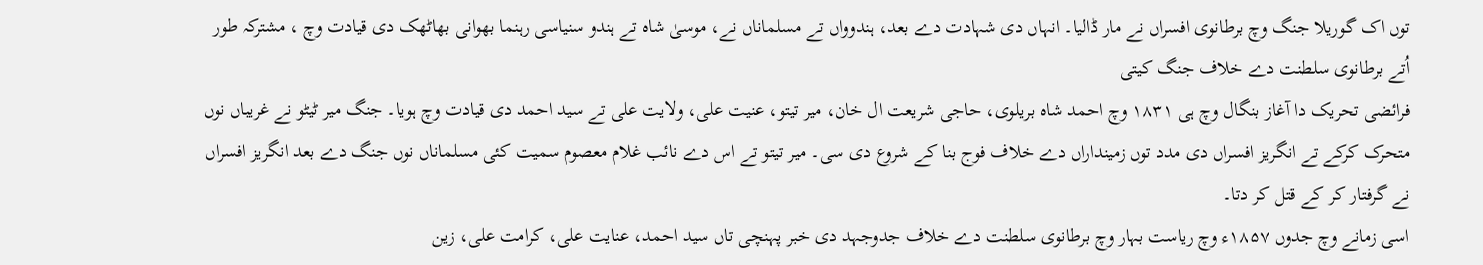توں اک گوریلا جنگ وچ برطانوی افسراں نے مار ڈالیا۔ انہاں دی شہادت دے بعد، ہندوواں تے مسلماناں نے، موسیٰ شاہ تے ہندو سنیاسی رہنما بھوانی بھاٹھک دی قیادت وچ ، مشترکہ طور اُتے برطانوی سلطنت دے خلاف جنگ کيتی
فرائضی تحریک دا آغاز بنگال وچ ہی ۱۸۳۱ وچ احمد شاہ بریلوی، حاجی شریعت ال خان، میر تیتو، عنیت علی، ولایت علی تے سید احمد دی قیادت وچ ہويا۔ جنگ میر ٹیٹو نے غریباں نوں متحرک کرکے تے انگریز افسراں دی مدد توں زمینداراں دے خلاف فوج بنا کے شروع دی سی۔ میر تیتو تے اس دے نائب غلام معصوم سمیت کئی مسلماناں نوں جنگ دے بعد انگریز افسراں نے گرفتار کر کے قتل کر دتا۔
اسی زمانے وچ جدوں ۱۸۵۷ء وچ ریاست بہار وچ برطانوی سلطنت دے خلاف جدوجہد دی خبر پہنچی تاں سید احمد، عنایت علی، کرامت علی، زین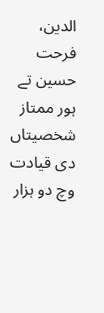الدین، فرحت حسین تے ہور ممتاز شخصیتاں دی قیادت وچ دو ہزار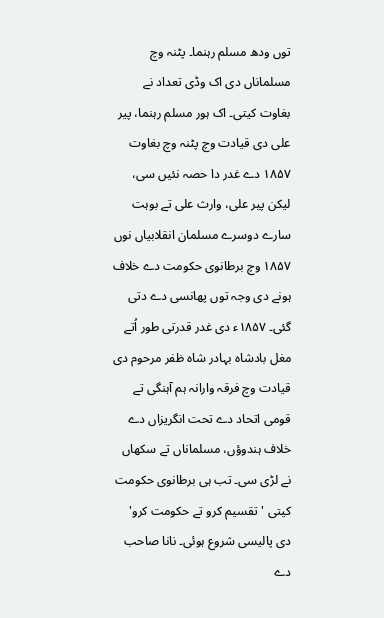توں ودھ مسلم رہنما۔ پٹنہ وچ مسلماناں دی اک وڈی تعداد نے بغاوت کيتی۔ اک ہور مسلم رہنما، پیر علی دی قیادت وچ پٹنہ وچ بغاوت ۱۸۵۷ دے غدر دا حصہ نئيں سی، لیکن پیر علی، وارث علی تے بوہت سارے دوسرے مسلمان انقلابیاں نوں ۱۸۵۷ وچ برطانوی حکومت دے خلاف ہونے دی وجہ توں پھانسی دے دتی گئی۔ ۱۸۵۷ء دی غدر قدرتی طور اُتے مغل بادشاہ بہادر شاہ ظفر مرحوم دی قیادت وچ فرقہ وارانہ ہم آہنگی تے قومی اتحاد دے تحت انگریزاں دے خلاف ہندوؤں، مسلماناں تے سکھاں نے لڑی سی۔ تب ہی برطانوی حکومت کیتی 'تقسیم کرو تے حکومت کرو' دی پالیسی شروع ہوئی۔ نانا صاحب دے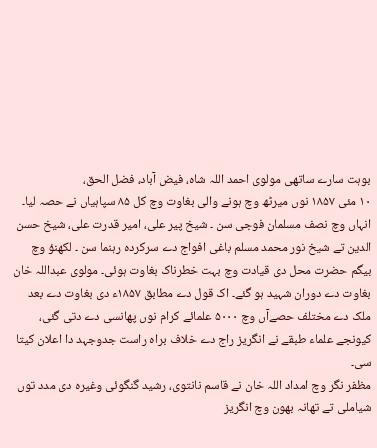بوہت سارے ساتھی مولوی احمد اللہ شاہ، فیض آباد، فضل الحق،
۱۰ مئی ۱۸۵۷ نوں میرٹھ وچ ہونے والی بغاوت وچ کل ۸۵ سپاہیاں نے حصہ لیا۔ انہاں وچ نصف مسلمان فوجی سن ۔ شیخ پیر علی، امیر قدرت علی، شیخ حسن الدین تے شیخ نور محمد مسلم باغی افواج دے سرکردہ رہنما سن ۔ لکھنؤ وچ بیگم حضرت محل دی قیادت وچ بہت خطرناک بغاوت ہوئی۔ مولوی عبداللہ خان بغاوت دے دوران شہید ہو گئے۔ اک قول دے مطابق ۱۸۵۷ء دی بغاوت دے بعد ملک دے مختلف حصےآں وچ ۵۰۰۰ علمائے کرام نوں پھانسی دے دتی گئی، کیونجے علماء طبقے نے انگریز راج دے خلاف براہ راست جدوجہد دا اعلان کيتا سی۔
مظفر نگر وچ امداد اللہ خان نے قاسم نانتوی، رشید گنگوئی وغیرہ دی مدد توں شیاملی تے تھانہ بھون وچ انگریز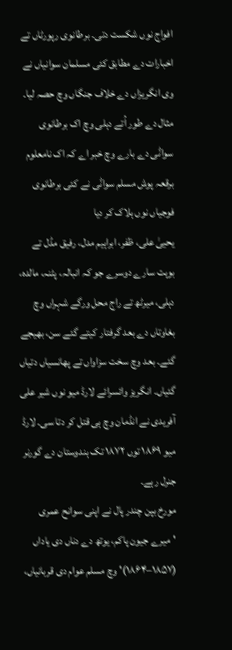افواج نوں شکست دتی۔ برطانوی رپورٹاں تے اخبارات دے مطابق کئی مسلمان سوانیاں نے وی انگریزاں دے خلاف جنگاں وچ حصہ لیا۔ مثال دے طور اُتے دہلی وچ اک برطانوی سواݨی دے بارے وچ خبر اے کہ اک نامعلوم برقعہ پوش مسلم سواݨی نے کئی برطانوی فوجیاں نوں ہلاک کر دیا
یحییٰ علی، ظفر، ابراہیم مدل، رفیق مڈل تے بوہت سارے دوسرے جو کہ انبالہ، پٹنہ، مالدہ، دہلی، میرٹھ تے راج محل ورگے شہراں وچ بغاوتاں دے بعد گرفتار کيتے گئے سن، بھیجے گئے۔ بعد وچ سخت سزاواں تے پھانسیاں دتیاں گئیاں۔ انگریز وائسرائے لارڈ میو نوں شیر علی آفریدی نے انڈمان وچ ہی قتل کر دتا سی۔ لارڈ میو ۱۸۶۹ توں ۱۸۷۲ تک ہندوستان دے گورنر جنرل رہے۔
مورخ بپن چندر پال نے اپنی سوانح عمری 'میرے جیون پاکم، یوتھ دے دناں دی یاداں (۱۸۵۷–۱۸۶۴)' وچ مسلم عوام دی قربانیاں،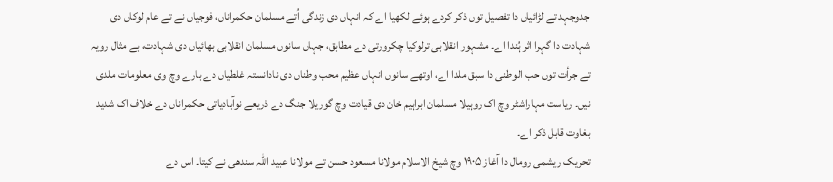جدوجہد تے لڑائیاں دا تفصیل توں ذکر کردے ہوئے لکھیا اے کہ انہاں دی زندگی اُتے مسلمان حکمراناں، فوجیاں نے تے عام لوکاں دی شہادت دا گہرا اثر ہُندا اے۔ مشہور انقلابی ترلوکیا چکرورتی دے مطابق، جہاں سانوں مسلمان انقلابی بھائیاں دی شہادت، بے مثال رویہ تے جرأت توں حب الوطنی دا سبق ملدا اے، اوتھے سانوں انہاں عظیم محب وطناں دی نادانستہ غلطیاں دے بارے وچ وی معلومات ملدی نيں۔ ریاست مہاراشٹر وچ اک روہیلا مسلمان ابراہیم خان دی قیادت وچ گوریلا جنگ دے ذریعے نوآبادیاتی حکمراناں دے خلاف اک شدید بغاوت قابل ذکر اے۔
تحریک ریشمی رومال دا آغاز ۱۹۰۵ وچ شیخ الاسلام مولانا مسعود حسن تے مولانا عبید اللہ سندھی نے کيتا۔ اس دے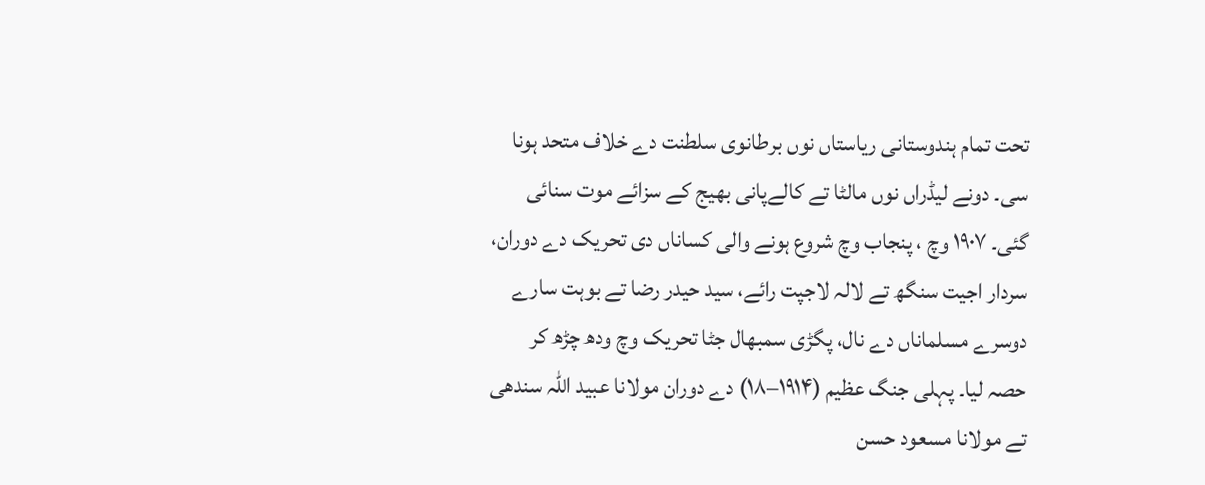تحت تمام ہندوستانی ریاستاں نوں برطانوی سلطنت دے خلاف متحد ہونا سی۔ دونے لیڈراں نوں مالٹا تے کالےپانی بھیج کے سزائے موت سنائی گئی۔ ۱۹۰۷ وچ ، پنجاب وچ شروع ہونے والی کساناں دی تحریک دے دوران، سردار اجیت سنگھ تے لالہ لاجپت رائے، سید حیدر رضا تے بوہت سارے دوسرے مسلماناں دے نال، پگڑی سمبھال جٹا تحریک وچ ودھ چڑھ کر حصہ لیا۔ پہلی جنگ عظیم (۱۹۱۴–۱۸) دے دوران مولانا عبید اللہ سندھی تے مولانا مسعود حسن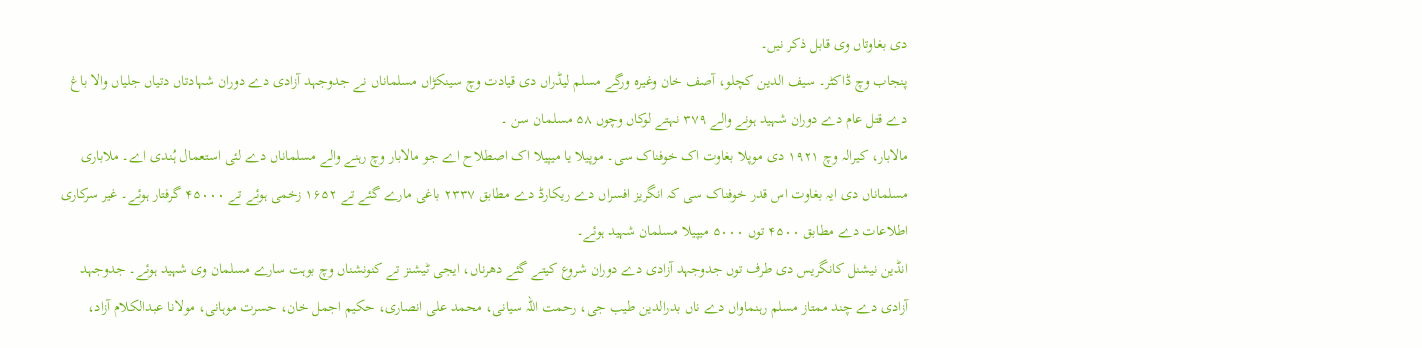دی بغاوتاں وی قابل ذکر نيں۔
پنجاب وچ ڈاکٹر۔ سیف الدین کچلو، آصف خان وغیرہ ورگے مسلم لیڈراں دی قیادت وچ سینکڑاں مسلماناں نے جدوجہد آزادی دے دوران شہادتاں دتیاں جلیاں والا باغ دے قتل عام دے دوران شہید ہونے والے ۳۷۹ نہتے لوکاں وچوں ۵۸ مسلمان سن ۔
مالابار، کیرالہ وچ ۱۹۲۱ دی موپلا بغاوت اک خوفناک سی۔ موپیلا یا میپیلا اک اصطلاح اے جو مالابار وچ رہنے والے مسلماناں دے لئی استعمال ہُندی اے۔ ملاباری مسلماناں دی ایہ بغاوت اس قدر خوفناک سی کہ انگریز افسراں دے ریکارڈ دے مطابق ۲۳۳۷ باغی مارے گئے تے ۱۶۵۲ زخمی ہوئے تے ۴۵۰۰۰ گرفتار ہوئے۔ غیر سرکاری اطلاعات دے مطابق ۴۵۰۰ توں ۵۰۰۰ میپیلا مسلمان شہید ہوئے۔
انڈین نیشنل کانگریس دی طرف توں جدوجہد آزادی دے دوران شروع کيتے گئے دھرناں، ایجی ٹیشنز تے کنونشناں وچ بوہت سارے مسلمان وی شہید ہوئے۔ جدوجہد آزادی دے چند ممتاز مسلم رہنماواں دے ناں بدرالدین طیب جی، رحمت اللہ سیانی، محمد علی انصاری، حکیم اجمل خان، حسرت موہانی، مولانا عبدالکلام آزاد،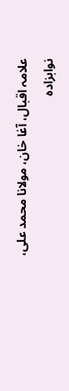علامہ اقبال، آغا خان، مولانا محمد علی، نوابزادہ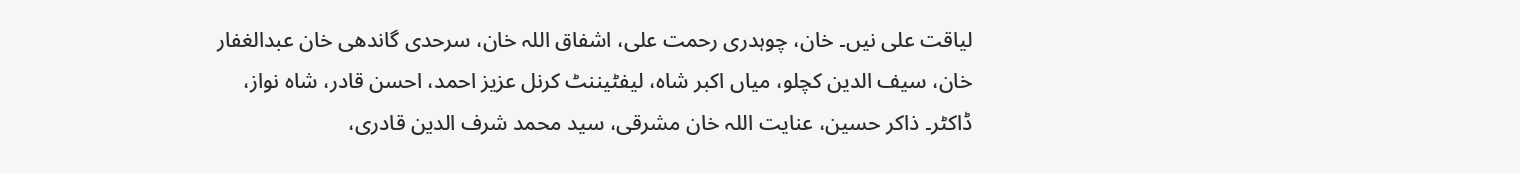لیاقت علی نيں۔ خان، چوہدری رحمت علی، اشفاق اللہ خان، سرحدی گاندھی خان عبدالغفار خان، سیف الدین کچلو، میاں اکبر شاہ، لیفٹیننٹ کرنل عزیز احمد، احسن قادر، شاہ نواز، ڈاکٹر۔ ذاکر حسین، عنایت اللہ خان مشرقی، سید محمد شرف الدین قادری،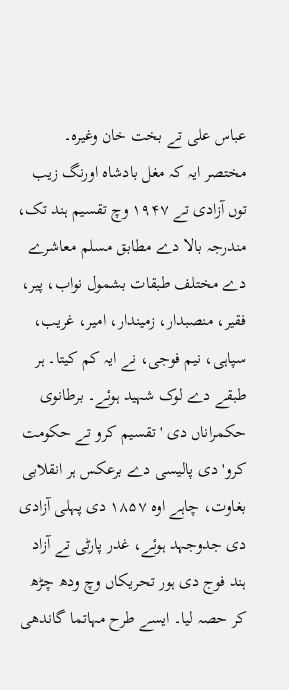عباس علی تے بخت خان وغیرہ۔
مختصر ایہ کہ مغل بادشاہ اورنگ زیب توں آزادی تے ۱۹۴۷ وچ تقسیم ہند تک، مندرجہ بالا دے مطابق مسلم معاشرے دے مختلف طبقات بشمول نواب، پیر، فقیر، منصبدار، زمیندار، امیر، غریب، سپاہی، نیم فوجی، نے ایہ کم کيتا۔ ہر طبقے دے لوک شہید ہوئے۔ برطانوی حکمراناں دی 'تقسیم کرو تے حکومت کرو' دی پالیسی دے برعکس ہر انقلابی بغاوت، چاہے اوہ ۱۸۵۷ دی پہلی آزادی دی جدوجہد ہوئے، غدر پارٹی تے آزاد ہند فوج دی ہور تحریکاں وچ ودھ چڑھ کر حصہ لیا۔ ايسے طرح مہاتما گاندھی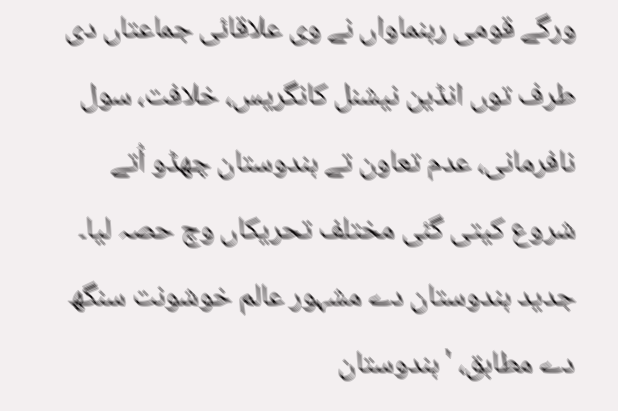ورگے قومی رہنماواں نے وی علاقائی جماعتاں دی طرف توں انڈین نیشنل کانگریس، خلافت، سول نافرمانی، عدم تعاون تے ہندوستان چھڈو اُتے شروع کيتی گئی مختلف تحریکاں وچ حصہ لیا۔ جدید ہندوستان دے مشہور عالم خوشونت سنگھ دے مطابق، 'ہندوستان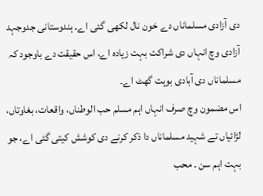دی آزادی مسلماناں دے خون نال لکھی گئی اے۔ ہندوستانی جدوجہد آزادی وچ انہاں دی شراکت بہت زیادہ اے، اس حقیقت دے باوجود کہ مسلماناں دی آبادی بوہت گھٹ اے۔
اس مضمون وچ صرف انہاں اہم مسلم حب الوطناں، واقعات، بغاوتاں، لڑائیاں تے شہید مسلماناں دا ذکر کرنے دی کوشش کيتی گئی اے، جو بہت اہم سن ۔ محب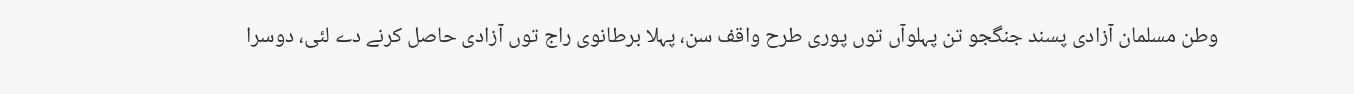وطن مسلمان آزادی پسند جنگجو تن پہلوآں توں پوری طرح واقف سن، پہلا برطانوی راج توں آزادی حاصل کرنے دے لئی، دوسرا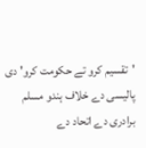'تقسیم کرو تے حکومت کرو' دی پالیسی دے خلاف ہندو مسلم برادری دے اتحاد دے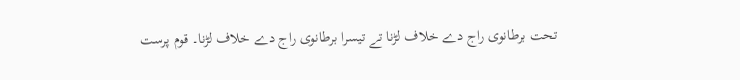تحت برطانوی راج دے خلاف لڑنا تے تیسرا برطانوی راج دے خلاف لڑنا۔ قوم پرست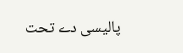پالیسی دے تحت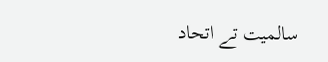سالمیت تے اتحاد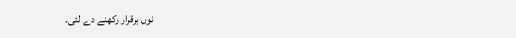نوں برقرار رکھنے دے لئی۔